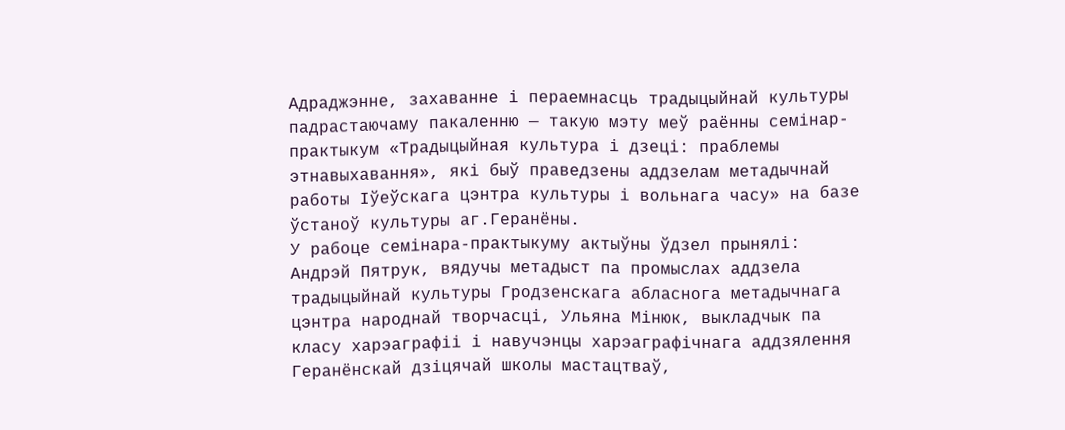Адраджэнне, захаванне і пераемнасць традыцыйнай культуры падрастаючаму пакаленню — такую мэту меў раённы семінар-практыкум «Традыцыйная культура і дзеці: праблемы этнавыхавання», які быў праведзены аддзелам метадычнай работы Іўеўскага цэнтра культуры і вольнага часу» на базе ўстаноў культуры аг.Геранёны.
У рабоце семінара-практыкуму актыўны ўдзел прынялі: Андрэй Пятрук, вядучы метадыст па промыслах аддзела традыцыйнай культуры Гродзенскага абласнога метадычнага цэнтра народнай творчасці, Ульяна Мінюк, выкладчык па класу харэаграфіі і навучэнцы харэаграфічнага аддзялення Геранёнскай дзіцячай школы мастацтваў,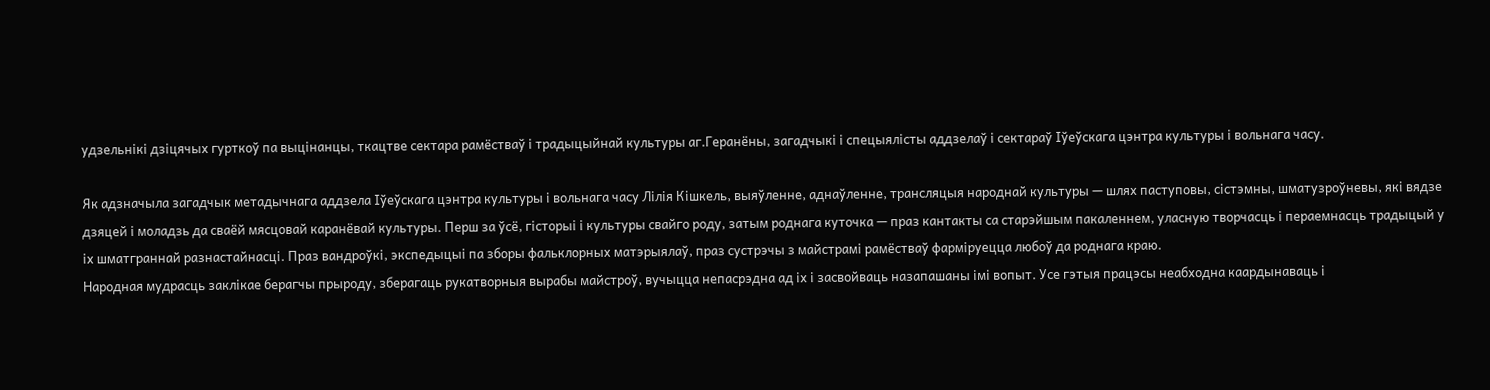удзельнікі дзіцячых гурткоў па выцінанцы, ткацтве сектара рамёстваў і традыцыйнай культуры аг.Геранёны, загадчыкі і спецыялісты аддзелаў і сектараў Іўеўскага цэнтра культуры і вольнага часу.

Як адзначыла загадчык метадычнага аддзела Іўеўскага цэнтра культуры і вольнага часу Лілія Кішкель, выяўленне, аднаўленне, трансляцыя народнай культуры — шлях паступовы, сістэмны, шматузроўневы, які вядзе дзяцей і моладзь да сваёй мясцовай каранёвай культуры. Перш за ўсё, гісторыі і культуры свайго роду, затым роднага куточка — праз кантакты са старэйшым пакаленнем, уласную творчасць і пераемнасць традыцый у іх шматграннай разнастайнасці. Праз вандроўкі, экспедыцыі па зборы фальклорных матэрыялаў, праз сустрэчы з майстрамі рамёстваў фарміруецца любоў да роднага краю.
Народная мудрасць заклікае берагчы прыроду, зберагаць рукатворныя вырабы майстроў, вучыцца непасрэдна ад іх і засвойваць назапашаны імі вопыт. Усе гэтыя працэсы неабходна каардынаваць і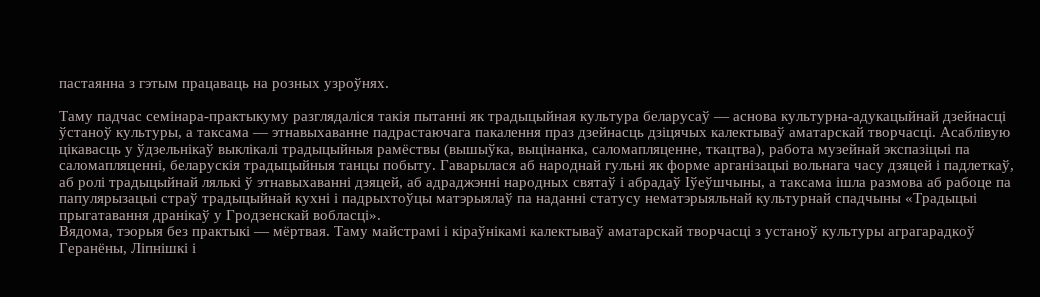пастаянна з гэтым працаваць на розных узроўнях.

Таму падчас семінара-практыкуму разглядаліся такія пытанні як традыцыйная культура беларусаў — аснова культурна-адукацыйнай дзейнасці ўстаноў культуры, а таксама — этнавыхаванне падрастаючага пакалення праз дзейнасць дзіцячых калектываў аматарскай творчасці. Асаблівую цікавасць у ўдзельнікаў выклікалі традыцыйныя рамёствы (вышыўка, выцінанка, саломапляценне, ткацтва), работа музейнай экспазіцыі па саломапляценні, беларускія традыцыйныя танцы побыту. Гаварылася аб народнай гульні як форме арганізацыі вольнага часу дзяцей і падлеткаў, аб ролі традыцыйнай лялькі ў этнавыхаванні дзяцей, аб адраджэнні народных святаў і абрадаў Іўеўшчыны, а таксама ішла размова аб рабоце па папулярызацыі страў традыцыйнай кухні і падрыхтоўцы матэрыялаў па наданні статусу нематэрыяльнай культурнай спадчыны «Традыцыі прыгатавання дранікаў у Гродзенскай вобласці».
Вядома, тэорыя без практыкі — мёртвая. Таму майстрамі і кіраўнікамі калектываў аматарскай творчасці з устаноў культуры аграгарадкоў Геранёны, Ліпнішкі і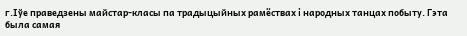г.Іўе праведзены майстар-класы па традыцыйных рамёствах і народных танцах побыту. Гэта была самая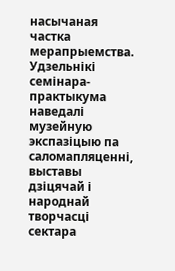насычаная частка мерапрыемства.
Удзельнікі семінара-практыкума наведалі музейную экспазіцыю па саломапляценні, выставы дзіцячай і народнай творчасці сектара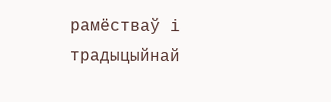рамёстваў і традыцыйнай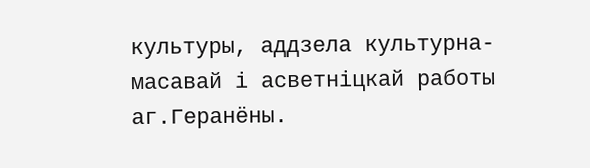культуры, аддзела культурна-масавай і асветніцкай работы аг.Геранёны.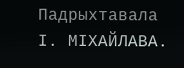Падрыхтавала
І. МІХАЙЛАВА.